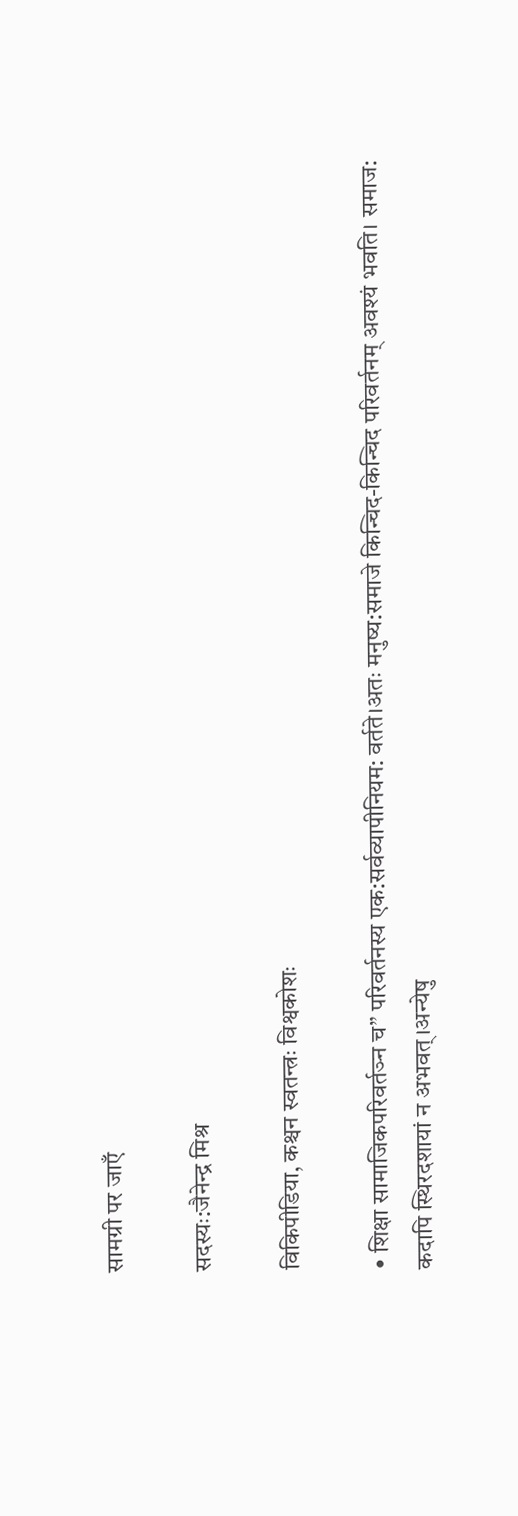सामग्री पर जाएँ

सदस्यः:जैनेन्द्र मिश्र

विकिपीडिया, कश्चन स्वतन्त्रः विश्वकोशः

• शिक्षा सामाजिकपरिवर्तञ्न च” परिवर्तनस्य एक:सर्वव्यापीनियम: वर्तते।अतः मनुष्य:समाजे किन्चिद-किन्चिद परिवर्तनम‌् अवश्यं भवति। समाज: कदापि स्थिरदशायां न अभवत्।अन्येषु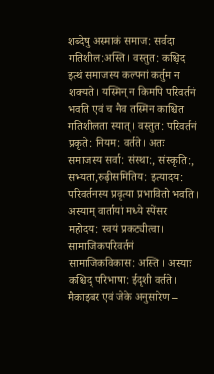शब्देषु अस्माकं समाज: सर्वदा गतिशील:अस्ति। वस्तुत: कश्च़िद इत्थं समाजस्य कल्पनां कर्तुम न शक्यते। यस्मिन‌् न किमपि परिवर्तनं भवति एवं च नैव तस्मिन काश्चित गतिशीलता स्यात‌्। वस्तुत: परिवर्तनं प्रकृते: नियम: वर्तते। अतः समाजस्य सर्वा: संस्था:, संस्कृति:, सभ्यता,रुढ़ीसमितिय: इत्यादय: परिवर्तनस्य प्रवृत्या प्रभावितो भवति। अस्याम‌् वार्तायां मध्ये स्पेंसर महोदय: स्वयं प्रकट्यीत्वा। सामाजिकपरिवर्तनं सामाजिकविकास: अस्ति । अस्याः कश्चिद् परिभाषा: ईदृशी वर्तते। मैकाइबर एवं जेके अनुसारेण –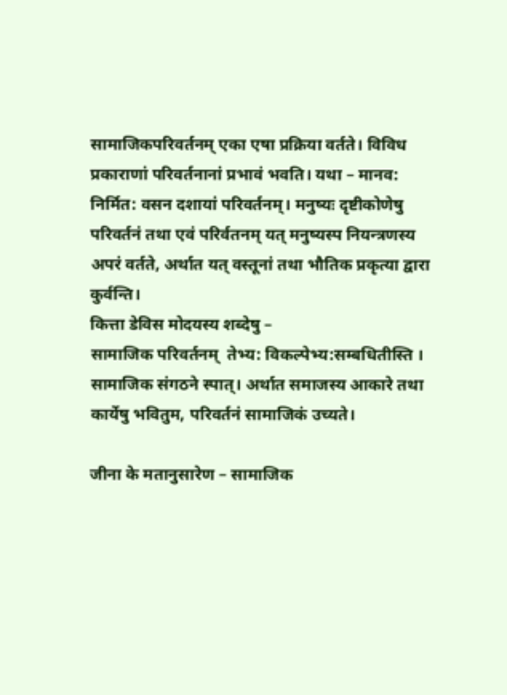सामाजिकपरिवर्तनम‌् एका एषा प्रक्रिया वर्तते। विविध प्रकाराणां परिवर्तनानां प्रभावं भवति। यथा – मानव: निर्मित: वसन दशायां परिवर्तनम‌्। मनुष्यः दृष्टीकोणेषु परिवर्तनं तथा एवं परिर्वतनम‌् यत‌् मनुष्यस्प नियन्त्रणस्य अपरं वर्तते, अर्थात यत‌् वस्तूनां तथा भौतिक प्रकृत्या द्वारा कुर्वन्ति।
कित्ता डेविस मोदयस्य शब्देषु –
सामाजिक परिवर्तन‌म्  तेभ्य: विकल्पेभ्य:सम्बधितीस्ति । सामाजिक संगठने स्पात‌्। अर्थात समाजस्य आकारे तथा कार्येषु भवितुम, परिवर्तनं सामाजिकं उच्यते।

जीना के मतानुसारेण – सामाजिक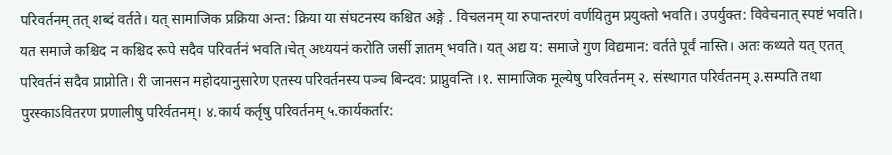परिवर्तनम‌् तत‌् शब्दं वर्तते। यत‌् सामाजिक प्रक्रिया अन्त: क्रिया या संघटनस्य कश्चित अङ्गे . विचलनम‌् या रुपान्तरणं वर्णयितुम प्रयुक्तो भवति। उपर्युक्त: विवेचनात‌् स्पष्टं भवति। यत समाजे कश्चिद न कश्चिद रूपे सदैव परिवर्तनं भवति।चेत‌् अध्ययनं‌ करोति जर्सी ज्ञातम‌् भवति। यत‌् अद्य य: समाजे गुण विद्यमान: वर्तते पूर्वं नास्ति। अतः कथ्यते यत् एतत‌् परिवर्तनं सदैव प्राप्नोति। री जानसन महोदयानुसारेण एतस्य परिवर्तनस्य पञ्च बिन्दव: प्राप्नुवन्ति ।१. सामाजिक मूल्येषु परिवर्तनम‌् २. संस्थागत परिर्वतनम‌् ३.सम्पति तथा पुरस्काऽवितरण प्रणालीषु परिर्वतनम‌्। ४.कार्य कर्तृषु परिवर्तनम‌् ५.कार्यकर्तार: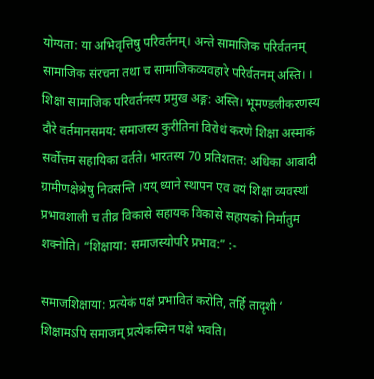योग्यता: या अभिवृत्तिषु परिवर्तनम‌्। अन्ते सामाजिक परिर्वतनम‌् सामाजिक संरचना तथा च सामाजिकव्यवहारे परिर्वतनम‌् अस्ति। । शिक्षा सामाजिक परिवर्तनस्प प्रमुख अङ्ग: अस्ति। भूमण्डलीकरणस्य दौरे वर्तमानसमय: समाजस्य कुरीतिनां विरोधं करणे शिक्षा अस्माकं सर्वोत्तम सहायिका वर्तते। भारतस्य 70 प्रतिशतत: अधिका आबादी ग्रामीणक्षेश्रेषु निवसन्ति ।यय‌् ध्याने स्थापन एव वयं शिक्षा व्यवस्थां प्रभावशाली च तीव्र विकासे सहायक विकासे सहायको निर्मातुम शक्नोति। “शिक्षाया: समाजस्योपरि प्रभाव:” :-

समाजशिक्षाया: प्रत्येकं पक्षं प्रभावितं करोति, तर्हि तादृशी ‘ शिक्षामऽपि समाजम‌् प्रत्येकस्मिन पक्षे भवति।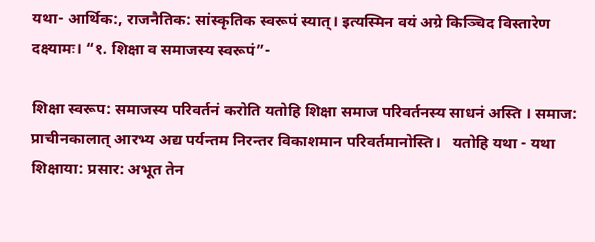यथा- आर्थिक:, राजनैतिक: सांस्कृतिक स्वरूपं स्यात‌्। इत्यस्मिन वयं अग्रे किञ्चिद विस्तारेण दक्ष्यामः। “१. शिक्षा व समाजस्य स्वरूपं”-

शिक्षा स्वरूप: समाजस्य परिवर्तनं करोति यतोहि शिक्षा समाज परिवर्तनस्य साधनं अस्ति । समाज: प्राचीनकालात‌् आरभ्य अद्य पर्यन्तम निरन्तर विकाशमान परिवर्तमानोस्ति।   यतोहि यथा - यथा शिक्षाया: प्रसार: अभूत तेन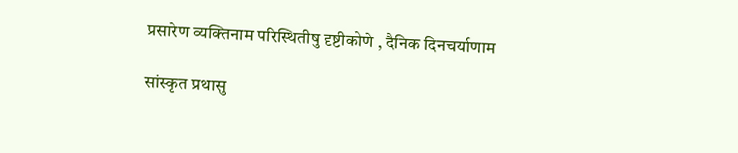प्रसारेण व्यक्तिनाम परिस्थितीषु दृष्टीकोणे , दैनिक दिनचर्याणाम‌

सांस्कृत प्रथासु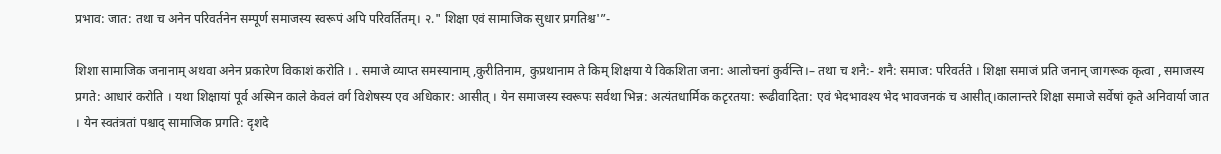प्रभाव: जात: तथा च अनेन परिवर्तनेन सम्पूर्ण समाजस्य स्वरूपं अपि परिवर्तितम‌्। २." शिक्षा एवं सामाजिक सुधार प्रगतिश्च'”-

शिशा सामाजिक जनानाम‌् अथवा अनेन प्रकारेण विकाशं करोति । . समाजे व्याप्त समस्यानाम‌् ,कुरीतिनाम, कुप्रथानाम ते किम‌् शिक्षया ये विकशिता जना: आलोचनां कुर्वन्ति।– तथा च शनै:- शनै: समाज: परिवर्तते । शिक्षा समाजं प्रति जनान् जागरूक कृत्वा , समाजस्य प्रगते: आधारं करोति । यथा शिक्षायां पूर्व अस्मिन काले केवलं वर्ग विशेषस्य एव अधिकार: आसीत् । येन समाजस्य स्वरूपः सर्वथा भिन्न: अत्यंतधार्मिक कटृरतया: रूढीवादिता: एवं भेदभावश्य भेद भावजनकं च आसीत‌्।कालान्तरे शिक्षा समाजे सर्वेषां कृते अनिवार्या जात । येन स्वतंत्रतां पश्चाद‌् सामाजिक प्रगति: दृशदे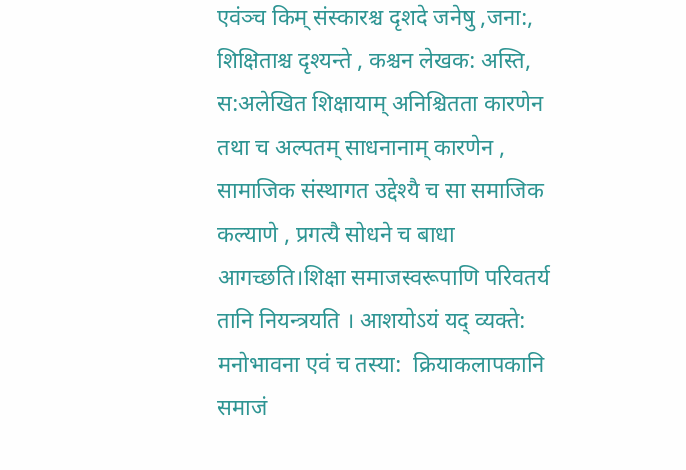एवंञ्च किम‌् संस्कारश्च दृशदे जनेषु ,जना:, शिक्षिताश्च दृश्यन्ते , कश्चन लेखक: अस्ति, स:अलेखित शिक्षायाम‌् अनिश्चितता कारणेन तथा च अल्पतम‌् साधनानाम‌् कारणेन , सामाजिक संस्थागत उद्देश्यै च सा समाजिक कल्याणे , प्रगत्यै सोधने च बाधा आगच्छति।शिक्षा समाजस्वरूपाणि परिवतर्य तानि नियन्त्रयति । आशयोऽयं यद् व्यक्ते: मनोभावना एवं च तस्या:  क्रियाकलापकानि समाजं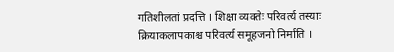गतिशीलतां प्रदत्ति । शिक्षा व्यक्तेः परिवर्त्य तस्याः क्रियाकलापकाश्च परिवर्त्य समूहजनो निर्माति ।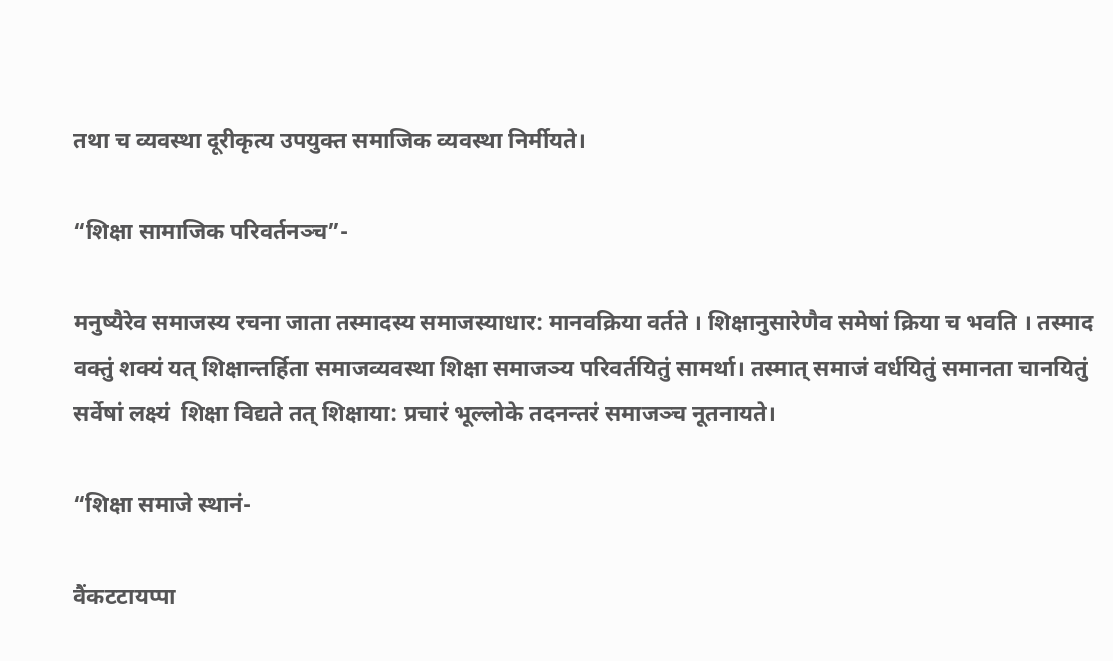तथा च व्यवस्था दूरीकृत्य उपयुक्त समाजिक व्यवस्था निर्मीयते।

“शिक्षा सामाजिक परिवर्तनञ्च”-

मनुष्यैरेव समाजस्य रचना जाता तस्मादस्य समाजस्याधार: मानवक्रिया वर्तते । शिक्षानुसारेणैव समेषां क्रिया च भवति । तस्माद वक्तुं शक्यं यत‌् शिक्षान्तर्हिता समाजव्यवस्था शिक्षा समाजञ्य परिवर्तयितुं सामर्था। तस्मात‌् समाजं वर्धयितुं समानता चानयितुं सर्वेषां लक्ष्यं  शिक्षा विद्यते तत‌् शिक्षाया: प्रचारं भूल्लोके तदनन्तरं समाजञ्च नूतनायते।

“शिक्षा समाजे स्थानं-

वैंकटटायप्पा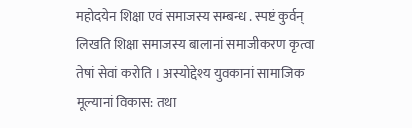महोदयेन शिक्षा एवं समाजस्य सम्बन्ध . स्पष्टं कुर्वन् लिखति शिक्षा समाजस्य बालानां समाजीकरण कृत्वा तेषां सेवां करोति । अस्योद्देश्य युवकानां सामाजिक मूल्यानां विकास: तथा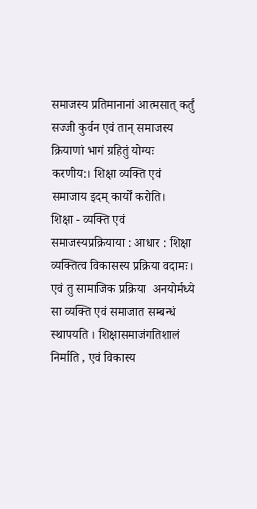समाजस्य प्रतिमानानां आत्मसात‌् कर्तुं सज्जी कुर्वन एवं तान‌् समाजस्य क्रियाणां भागं ग्रहितुं योग्यः करणीय:। शिक्षा व्यक्ति एवं समाजाय इदम‌् कार्यों करोति।
शिक्षा - व्यक्ति एवं समाजस्यप्रक्रियाया : आधार : शिक्षा व्यक्तित्व विकासस्य प्रक्रिया वदामः। एवं तु सामाजिक प्रक्रिया  अनयोर्मध्ये सा व्यक्ति एवं समाजात सम्बन्धं स्थापयति । शिक्षासमाजंगतिशालं निर्माति , एवं विकास्य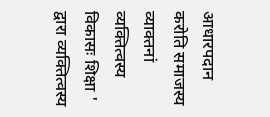आधारपदान करोति समाजस्य व्याक्तनां व्यक्तित्वस्य विकासः शिक्षा ' द्वारा व्यक्तित्वस्य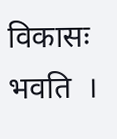विकासः भवति  ।